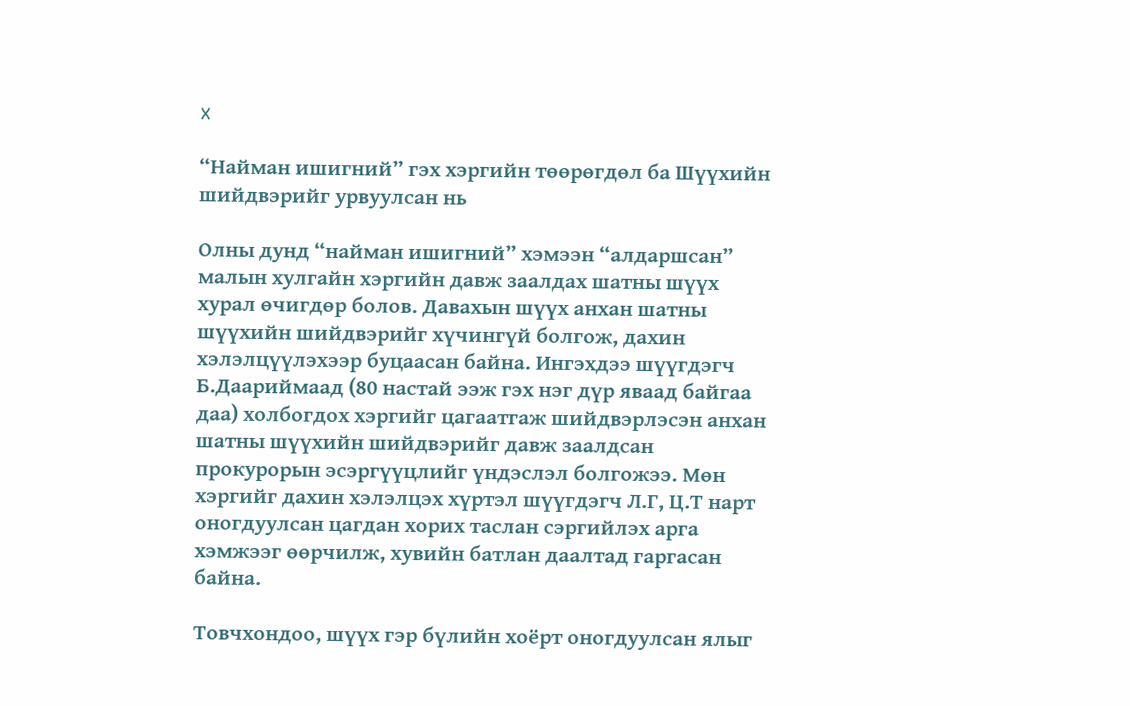x

“Найман ишигний” гэх хэргийн төөрөгдөл ба Шүүхийн шийдвэрийг урвуулсан нь

Олны дунд “найман ишигний” хэмээн “алдаршсан” малын хулгайн хэргийн давж заалдах шатны шүүх хурал өчигдөр болов. Давахын шүүх анхан шатны шүүхийн шийдвэрийг хүчингүй болгож, дахин хэлэлцүүлэхээр буцаасан байна. Ингэхдээ шүүгдэгч Б.Даариймаад (80 настай ээж гэх нэг дүр яваад байгаа даа) холбогдох хэргийг цагаатгаж шийдвэрлэсэн анхан шатны шүүхийн шийдвэрийг давж заалдсан прокурорын эсэргүүцлийг үндэслэл болгожээ. Мөн хэргийг дахин хэлэлцэх хүртэл шүүгдэгч Л.Г, Ц.Т нарт оногдуулсан цагдан хорих таслан сэргийлэх арга хэмжээг өөрчилж, хувийн батлан даалтад гаргасан байна.

Товчхондоо, шүүх гэр бүлийн хоёрт оногдуулсан ялыг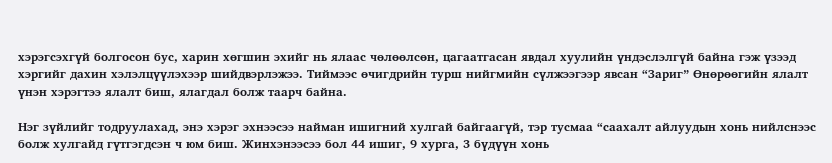хэрэгсэхгүй болгосон бус, харин хөгшин эхийг нь ялаас чөлөөлсөн, цагаатгасан явдал хуулийн үндэслэлгүй байна гэж үзээд хэргийг дахин хэлэлцүүлэхээр шийдвэрлэжээ. Тиймээс өчигдрийн турш нийгмийн сүлжээгээр явсан “Зариг” Өнөрөөгийн ялалт үнэн хэрэгтээ ялалт биш, ялагдал болж таарч байна.

Нэг зүйлийг тодруулахад, энэ хэрэг эхнээсээ найман ишигний хулгай байгаагүй, тэр тусмаа “саахалт айлуудын хонь нийлснээс болж хулгайд гүтгэгдсэн ч юм биш. Жинхэнээсээ бол 44 ишиг, 9 хурга, 3 бүдүүн хонь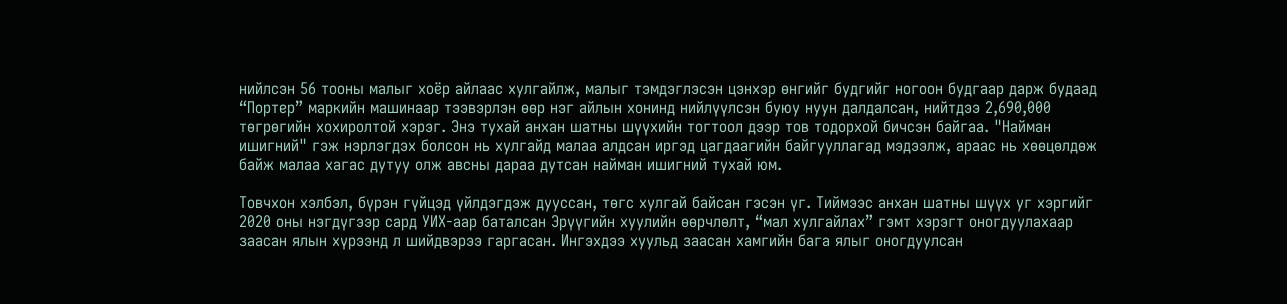нийлсэн 56 тооны малыг хоёр айлаас хулгайлж, малыг тэмдэглэсэн цэнхэр өнгийг будгийг ногоон будгаар дарж будаад “Портер” маркийн машинаар тээвэрлэн өөр нэг айлын хонинд нийлүүлсэн буюу нуун далдалсан, нийтдээ 2,690,000 төгрөгийн хохиролтой хэрэг. Энэ тухай анхан шатны шүүхийн тогтоол дээр тов тодорхой бичсэн байгаа. "Найман ишигний" гэж нэрлэгдэх болсон нь хулгайд малаа алдсан иргэд цагдаагийн байгууллагад мэдээлж, араас нь хөөцөлдөж байж малаа хагас дутуу олж авсны дараа дутсан найман ишигний тухай юм.

Товчхон хэлбэл, бүрэн гүйцэд үйлдэгдэж дууссан, төгс хулгай байсан гэсэн үг. Тиймээс анхан шатны шүүх уг хэргийг 2020 оны нэгдүгээр сард УИХ-аар баталсан Эрүүгийн хуулийн өөрчлөлт, “мал хулгайлах” гэмт хэрэгт оногдуулахаар заасан ялын хүрээнд л шийдвэрээ гаргасан. Ингэхдээ хуульд заасан хамгийн бага ялыг оногдуулсан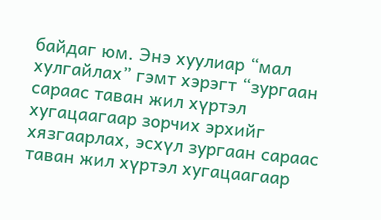байдаг юм. Энэ хуулиар “мал хулгайлах” гэмт хэрэгт “зургаан сараас таван жил хүртэл хугацаагаар зорчих эрхийг хязгаарлах, эсхүл зургаан сараас таван жил хүртэл хугацаагаар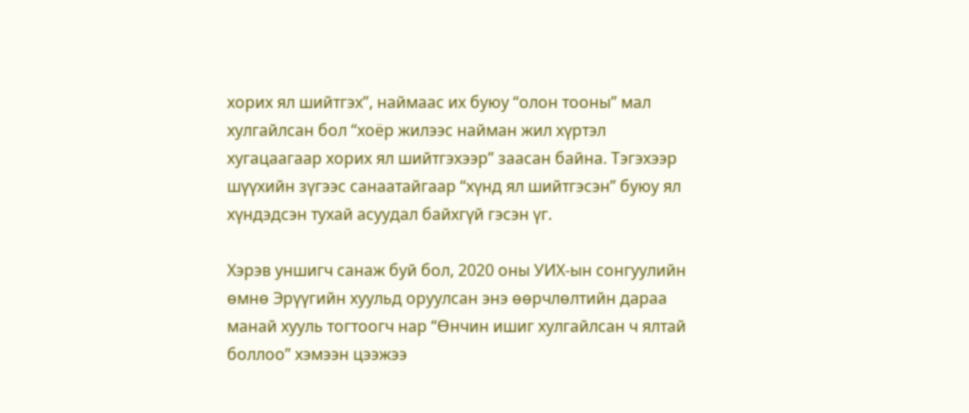хорих ял шийтгэх”, наймаас их буюу “олон тооны” мал хулгайлсан бол “хоёр жилээс найман жил хүртэл хугацаагаар хорих ял шийтгэхээр” заасан байна. Тэгэхээр шүүхийн зүгээс санаатайгаар “хүнд ял шийтгэсэн” буюу ял хүндэдсэн тухай асуудал байхгүй гэсэн үг.

Хэрэв уншигч санаж буй бол, 2020 оны УИХ-ын сонгуулийн өмнө Эрүүгийн хуульд оруулсан энэ өөрчлөлтийн дараа манай хууль тогтоогч нар “Өнчин ишиг хулгайлсан ч ялтай боллоо” хэмээн цээжээ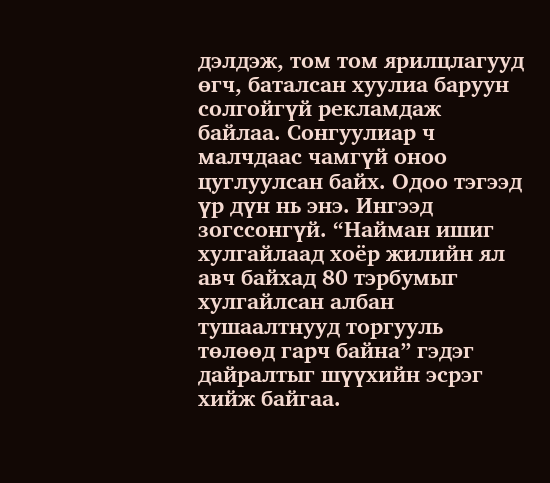дэлдэж, том том ярилцлагууд өгч, баталсан хуулиа баруун солгойгүй рекламдаж байлаа. Сонгуулиар ч малчдаас чамгүй оноо цуглуулсан байх. Одоо тэгээд үр дүн нь энэ. Ингээд зогссонгүй. “Найман ишиг хулгайлаад хоёр жилийн ял авч байхад 80 тэрбумыг хулгайлсан албан тушаалтнууд торгууль төлөөд гарч байна” гэдэг дайралтыг шүүхийн эсрэг хийж байгаа.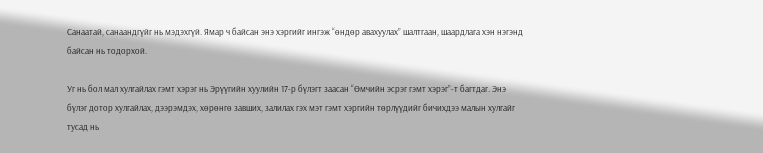Санаатай, санаандгүйг нь мэдэхгүй. Ямар ч байсан энэ хэргийг ингэж “өндөр авахуулах” шалтгаан, шаардлага хэн нэгэнд байсан нь тодорхой.

Уг нь бол мал хулгайлах гэмт хэрэг нь Эрүүгийн хуулийн 17-р бүлэгт заасан “Өмчийн эсрэг гэмт хэрэг”-т багтдаг. Энэ бүлэг дотор хулгайлах, дээрэмдэх, хөрөнгө завших, залилах гэх мэт гэмт хэргийн төрлүүдийг бичихдээ малын хулгайг тусад нь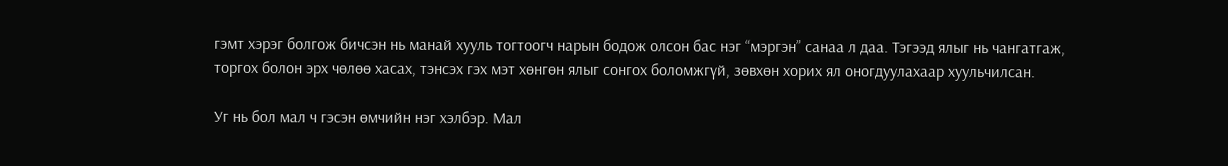гэмт хэрэг болгож бичсэн нь манай хууль тогтоогч нарын бодож олсон бас нэг “мэргэн” санаа л даа. Тэгээд ялыг нь чангатгаж, торгох болон эрх чөлөө хасах, тэнсэх гэх мэт хөнгөн ялыг сонгох боломжгүй, зөвхөн хорих ял оногдуулахаар хуульчилсан.

Уг нь бол мал ч гэсэн өмчийн нэг хэлбэр. Мал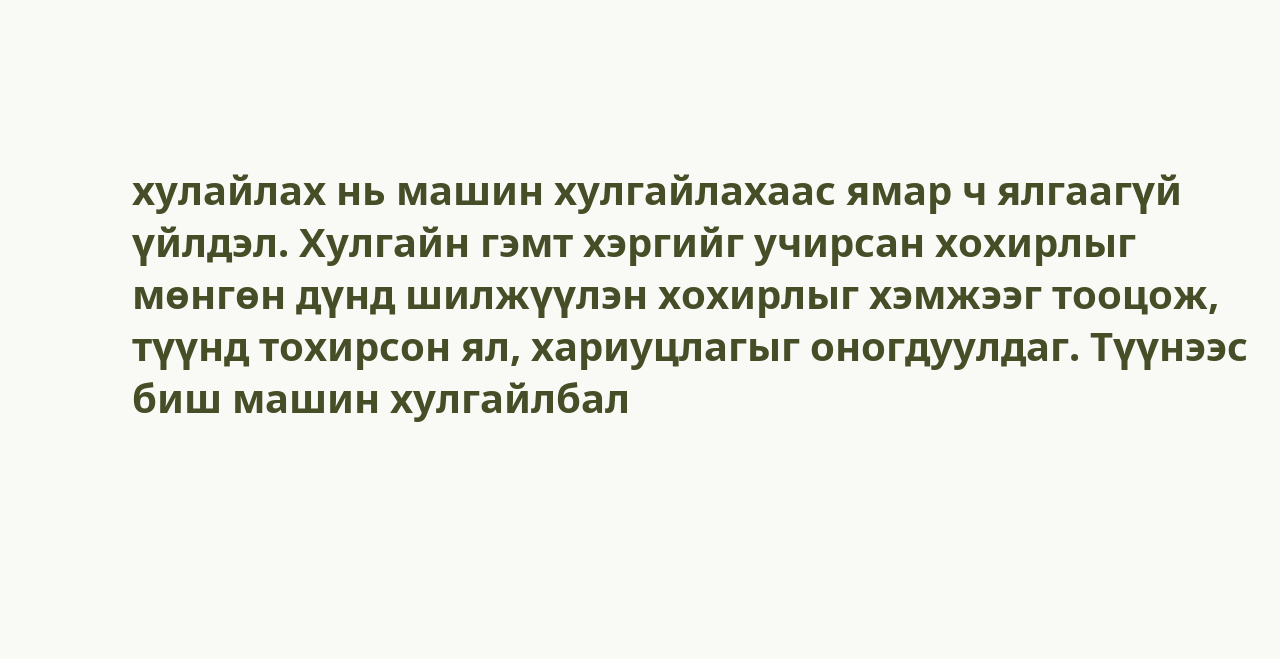хулайлах нь машин хулгайлахаас ямар ч ялгаагүй үйлдэл. Хулгайн гэмт хэргийг учирсан хохирлыг мөнгөн дүнд шилжүүлэн хохирлыг хэмжээг тооцож, түүнд тохирсон ял, хариуцлагыг оногдуулдаг. Түүнээс биш машин хулгайлбал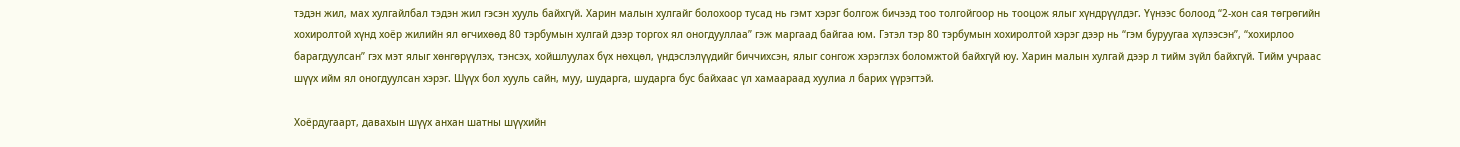тэдэн жил, мах хулгайлбал тэдэн жил гэсэн хууль байхгүй. Харин малын хулгайг болохоор тусад нь гэмт хэрэг болгож бичээд тоо толгойгоор нь тооцож ялыг хүндрүүлдэг. Үүнээс болоод “2-хон сая төгрөгийн хохиролтой хүнд хоёр жилийн ял өгчихөөд 80 тэрбумын хулгай дээр торгох ял оногдууллаа” гэж маргаад байгаа юм. Гэтэл тэр 80 тэрбумын хохиролтой хэрэг дээр нь “гэм буруугаа хүлээсэн”, “хохирлоо барагдуулсан” гэх мэт ялыг хөнгөрүүлэх, тэнсэх, хойшлуулах бүх нөхцөл, үндэслэлүүдийг биччихсэн, ялыг сонгож хэрэглэх боломжтой байхгүй юу. Харин малын хулгай дээр л тийм зүйл байхгүй. Тийм учраас шүүх ийм ял оногдуулсан хэрэг. Шүүх бол хууль сайн, муу, шударга, шударга бус байхаас үл хамаараад хуулиа л барих үүрэгтэй.

Хоёрдугаарт, давахын шүүх анхан шатны шүүхийн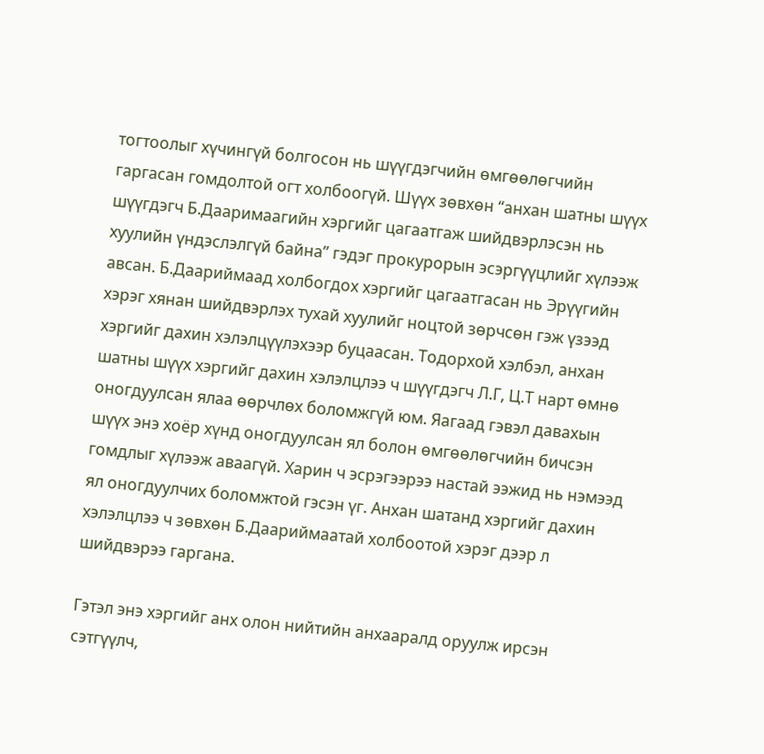тогтоолыг хүчингүй болгосон нь шүүгдэгчийн өмгөөлөгчийн гаргасан гомдолтой огт холбоогүй. Шүүх зөвхөн “анхан шатны шүүх шүүгдэгч Б.Дааримаагийн хэргийг цагаатгаж шийдвэрлэсэн нь хуулийн үндэслэлгүй байна” гэдэг прокурорын эсэргүүцлийг хүлээж авсан. Б.Даариймаад холбогдох хэргийг цагаатгасан нь Эрүүгийн хэрэг хянан шийдвэрлэх тухай хуулийг ноцтой зөрчсөн гэж үзээд хэргийг дахин хэлэлцүүлэхээр буцаасан. Тодорхой хэлбэл, анхан шатны шүүх хэргийг дахин хэлэлцлээ ч шүүгдэгч Л.Г, Ц.Т нарт өмнө оногдуулсан ялаа өөрчлөх боломжгүй юм. Яагаад гэвэл давахын шүүх энэ хоёр хүнд оногдуулсан ял болон өмгөөлөгчийн бичсэн гомдлыг хүлээж аваагүй. Харин ч эсрэгээрээ настай ээжид нь нэмээд ял оногдуулчих боломжтой гэсэн үг. Анхан шатанд хэргийг дахин хэлэлцлээ ч зөвхөн Б.Даариймаатай холбоотой хэрэг дээр л шийдвэрээ гаргана.

Гэтэл энэ хэргийг анх олон нийтийн анхааралд оруулж ирсэн сэтгүүлч,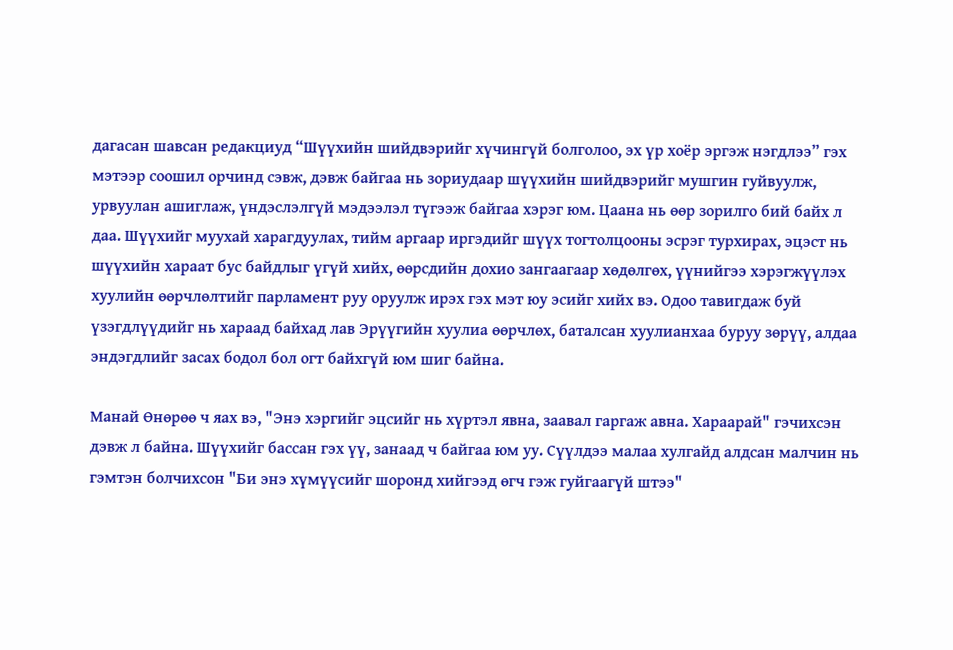дагасан шавсан редакциуд “Шүүхийн шийдвэрийг хүчингүй болголоо, эх үр хоёр эргэж нэгдлээ” гэх мэтээр соошил орчинд сэвж, дэвж байгаа нь зориудаар шүүхийн шийдвэрийг мушгин гуйвуулж, урвуулан ашиглаж, үндэслэлгүй мэдээлэл түгээж байгаа хэрэг юм. Цаана нь өөр зорилго бий байх л даа. Шүүхийг муухай харагдуулах, тийм аргаар иргэдийг шүүх тогтолцооны эсрэг турхирах, эцэст нь шүүхийн хараат бус байдлыг үгүй хийх, өөрсдийн дохио зангаагаар хөдөлгөх, үүнийгээ хэрэгжүүлэх хуулийн өөрчлөлтийг парламент руу оруулж ирэх гэх мэт юу эсийг хийх вэ. Одоо тавигдаж буй үзэгдлүүдийг нь хараад байхад лав Эрүүгийн хуулиа өөрчлөх, баталсан хуулианхаа буруу зөрүү, алдаа эндэгдлийг засах бодол бол огт байхгүй юм шиг байна.

Манай Өнөрөө ч яах вэ, "Энэ хэргийг эцсийг нь хүртэл явна, заавал гаргаж авна. Хараарай" гэчихсэн дэвж л байна. Шүүхийг бассан гэх үү, занаад ч байгаа юм уу. Сүүлдээ малаа хулгайд алдсан малчин нь гэмтэн болчихсон "Би энэ хүмүүсийг шоронд хийгээд өгч гэж гуйгаагүй штээ"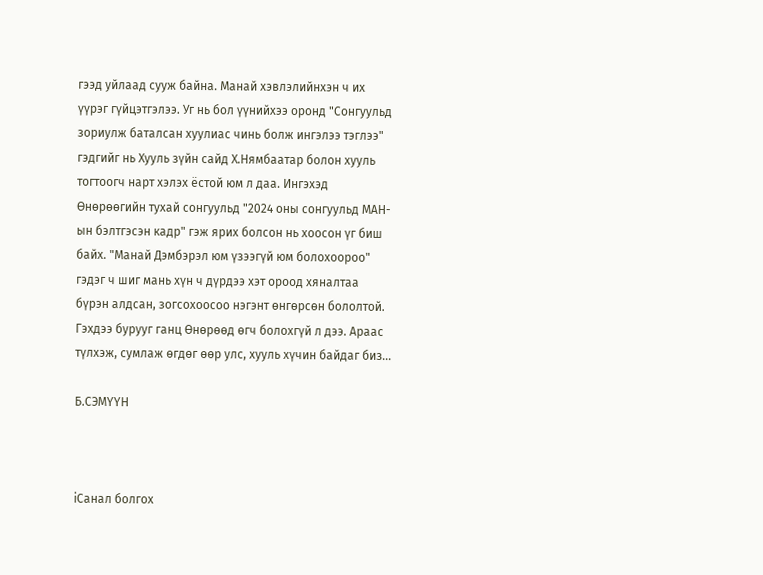гээд уйлаад сууж байна. Манай хэвлэлийнхэн ч их үүрэг гүйцэтгэлээ. Уг нь бол үүнийхээ оронд "Сонгуульд зориулж баталсан хуулиас чинь болж ингэлээ тэглээ" гэдгийг нь Хууль зүйн сайд Х.Нямбаатар болон хууль тогтоогч нарт хэлэх ёстой юм л даа. Ингэхэд Өнөрөөгийн тухай сонгуульд "2024 оны сонгуульд МАН-ын бэлтгэсэн кадр" гэж ярих болсон нь хоосон үг биш байх. "Манай Дэмбэрэл юм үзээгүй юм болохоороо" гэдэг ч шиг мань хүн ч дүрдээ хэт ороод хяналтаа бүрэн алдсан, зогсохоосоо нэгэнт өнгөрсөн бололтой. Гэхдээ бурууг ганц Өнөрөөд өгч болохгүй л дээ. Араас түлхэж, сумлаж өгдөг өөр улс, хууль хүчин байдаг биз...

Б.СЭМҮҮН



iСанал болгох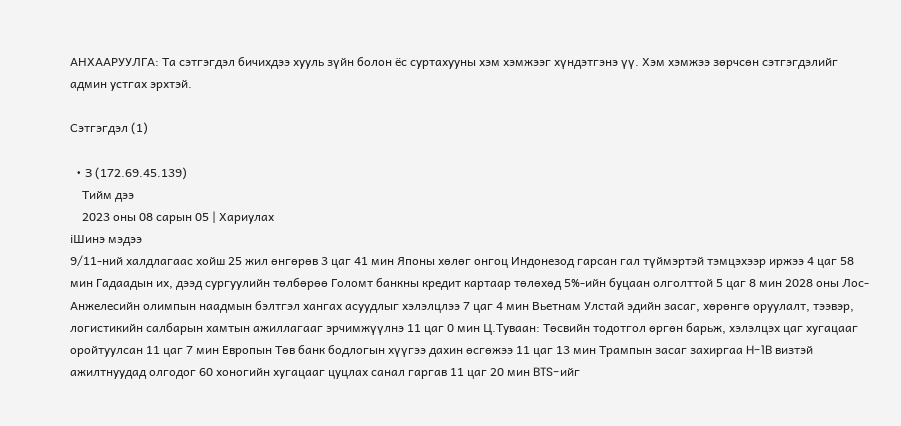АНХААРУУЛГА: Та сэтгэгдэл бичихдээ хууль зүйн болон ёс суртахууны хэм хэмжээг хүндэтгэнэ үү. Хэм хэмжээ зөрчсөн сэтгэгдэлийг админ устгах эрхтэй.

Сэтгэгдэл (1)

  • З (172.69.45.139)
    Тийм дээ
    2023 оны 08 сарын 05 | Хариулах
iШинэ мэдээ
9/11-ний халдлагаас хойш 25 жил өнгөрөв 3 цаг 41 мин Японы хөлөг онгоц Индонезод гарсан гал түймэртэй тэмцэхээр иржээ 4 цаг 58 мин Гадаадын их, дээд сургуулийн төлбөрөө Голомт банкны кредит картаар төлөхөд 5%-ийн буцаан олголттой 5 цаг 8 мин 2028 оны Лос-Анжелесийн олимпын наадмын бэлтгэл хангах асуудлыг хэлэлцлээ 7 цаг 4 мин Вьетнам Улстай эдийн засаг, хөрөнгө оруулалт, тээвэр, логистикийн салбарын хамтын ажиллагааг эрчимжүүлнэ 11 цаг 0 мин Ц.Туваан: Төсвийн тодотгол өргөн барьж, хэлэлцэх цаг хугацааг оройтуулсан 11 цаг 7 мин Европын Төв банк бодлогын хүүгээ дахин өсгөжээ 11 цаг 13 мин Трампын засаг захиргаа H-1B визтэй ажилтнуудад олгодог 60 хоногийн хугацааг цуцлах санал гаргав 11 цаг 20 мин BTS-ийг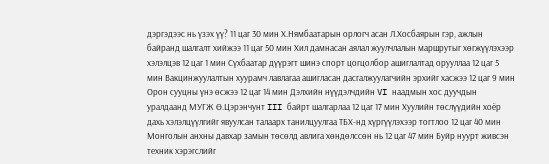дэргэдээс нь үзэх үү? 11 цаг 30 мин Х.Нямбаатарын орлогч асан Л.Хосбаярын гэр, ажлын байранд шалгалт хийжээ 11 цаг 50 мин Хил дамнасан аялал жуулчлалын маршрутыг хөгжүүлэхээр хэлэлцэв 12 цаг 1 мин Сүхбаатар дүүрэгт шинэ спорт цогцолбор ашиглалтад орууллаа 12 цаг 5 мин Вакцинжуулалтын хуурамч лавлагаа ашигласан дасгалжуулагчийн эрхийг хасжээ 12 цаг 9 мин Орон сууцны үнэ өсжээ 12 цаг 14 мин Дэлхийн нүүдэлчдийн VI наадмын хос дуучдын уралдаанд МУГЖ Ө.Цэрэнчунт III байрт шалгарлаа 12 цаг 17 мин Хуулийн төслүүдийн хоёр дахь хэлэлцүүлгийг явуулсан талаарх танилцуулгаа ТБХ-нд хүргүүлэхээр тогтлоо 12 цаг 40 мин Монголын анхны давхар замын төсөлд авлига хөндөлссөн нь 12 цаг 47 мин Буйр нуурт живсэн техник хэрэгслийг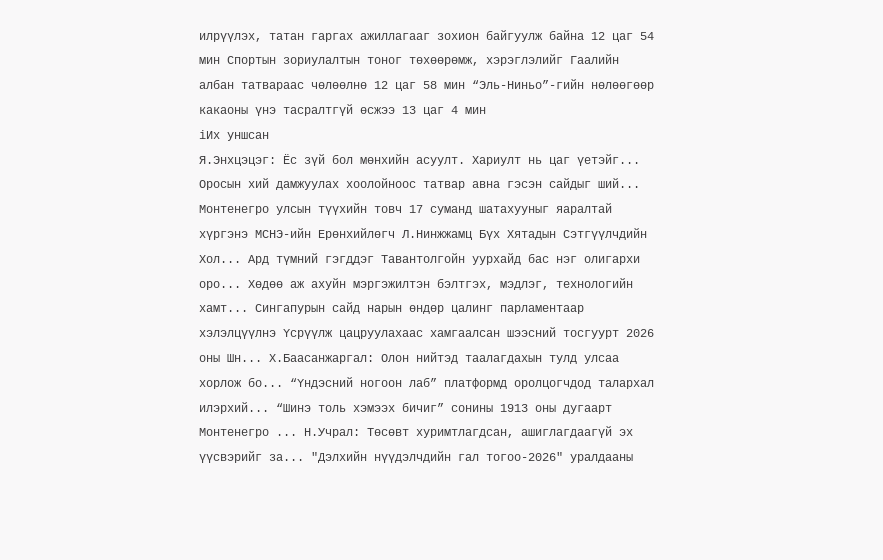илрүүлэх, татан гаргах ажиллагааг зохион байгуулж байна 12 цаг 54 мин Спортын зориулалтын тоног төхөөрөмж, хэрэглэлийг Гаалийн албан татвараас чөлөөлнө 12 цаг 58 мин “Эль-Ниньо”-гийн нөлөөгөөр какаоны үнэ тасралтгүй өсжээ 13 цаг 4 мин
iИх уншсан
Я.Энхцэцэг: Ёс зүй бол мөнхийн асуулт. Хариулт нь цаг үетэйг... Оросын хий дамжуулах хоолойноос татвар авна гэсэн сайдыг ший... Монтенегро улсын түүхийн товч 17 суманд шатахууныг яаралтай хүргэнэ МСНЭ-ийн Ерөнхийлөгч Л.Нинжжамц Бүх Хятадын Сэтгүүлчдийн Хол... Ард түмний гэгддэг Тавантолгойн уурхайд бас нэг олигархи оро... Хөдөө аж ахуйн мэргэжилтэн бэлтгэх, мэдлэг, технологийн хамт... Сингапурын сайд нарын өндөр цалинг парламентаар хэлэлцүүлнэ Үсрүүлж цацруулахаас хамгаалсан шээсний тосгуурт 2026 оны Шн... Х.Баасанжаргал: Олон нийтэд таалагдахын тулд улсаа хорлож бо... “Үндэсний ногоон лаб” платформд оролцогчдод талархал илэрхий... “Шинэ толь хэмээх бичиг” сонины 1913 оны дугаарт Монтенегро ... Н.Учрал: Төсөвт хуримтлагдсан, ашиглагдаагүй эх үүсвэрийг за... "Дэлхийн нүүдэлчдийн гал тогоо-2026" уралдааны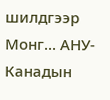шилдгээр Монг... АНУ-Канадын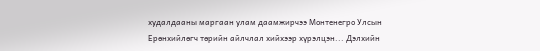худалдааны маргаан улам даамжирчээ Монтенегро Улсын Ерөнхийлөгч төрийн айлчлал хийхээр хүрэлцэн... Дэлхийн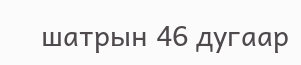шатрын 46 дугаар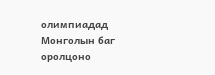олимпиадад Монголын баг оролцоно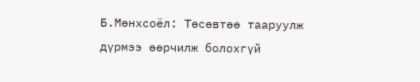Б.Мөнхсоёл: Төсөвтөө тааруулж дүрмээ өөрчилж болохгүй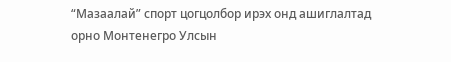“Мазаалай” спорт цогцолбор ирэх онд ашиглалтад орно Монтенегро Улсын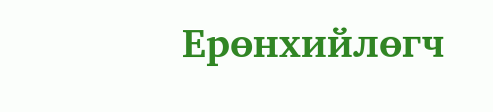Ерөнхийлөгч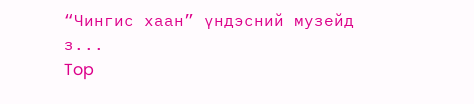“Чингис хаан” үндэсний музейд з...
Top